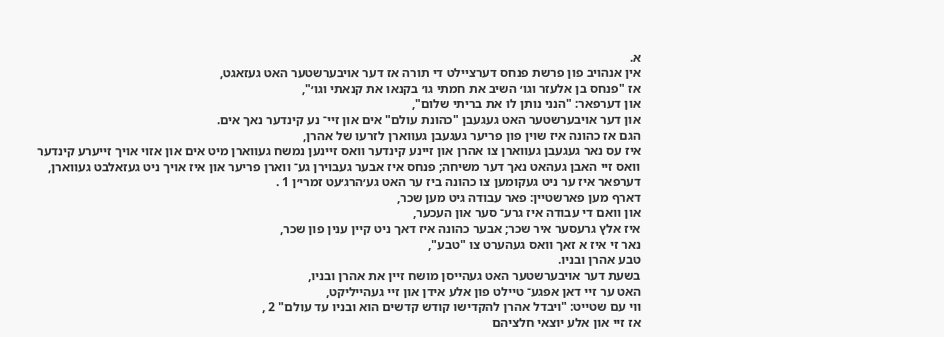א.
אין אנהויב פון פרשת פנחס דערציילט די תורה אז דער אויבערשטער האט געזאגט,
אז "פנחס בן אלעזר וגו׳ השיב את חמתי גו׳ בקנאו את קנאתי וגו׳",
און דערפאר: "הנני נותן לו את בריתי שלום",
און דער אויבערשטער האט געגעבן "כהונת עולם" אים און זיי־ נע קינדער נאך אים.
הגם אז כהונה איז שוין פון פריער געגעבן געווארן לזרעו של אהרן,
איז עס נאר געגעבן געווארן צו אהרן און זיינע קינדער וואס זיינען נמשח געווארן מיט אים און אזוי אויך זייערע קינדער וואס זיי האבן געהאט נאך דער משיחה; פנחס איז אבער געבוירן גע־ ווארן פריער און איז אויך ניט געזאלבט געווארן,
דערפאר איז ער ניט געקומען צו כהונה ביז ער האט גע׳הרג׳עט זמרי׳ן 1 .
דארף מען פארשטיין: פאר עבודה גיט מען שכר,
און וואם די עבודה איז גרע־ סער און העכער,
איז אלץ גרעסער איר שכר; אבער כהונה איז דאך ניט קיין ענין פון שכר,
נאר זי איז א זאך וואס געהערט צו "טבע",
טבע אהרן ובניו.
בשעת דער אויבערשטער האט געהייסן מושח זיין את אהרן ובניו,
האט ער זיי דאן אפגע־ טיילט פון אלע אידן און זיי געהייליקט,
ווי עם שטייט: "ויבדל אהרן להקדישו קודש קדשים הוא ובניו עד עולם" 2 ,
אז זיי און אלע יוצאי חלציהם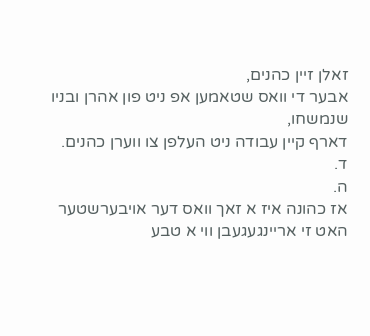זאלן זיין כהנים,
אבער די וואס שטאמען אפ ניט פון אהרן ובניו שנמשחו,
דארף קיין עבודה ניט העלפן צו ווערן כהנים.
ד.
ה.
אז כהונה איז א זאך וואס דער אויבערשטער האט זי אריינגעגעבן ווי א טבע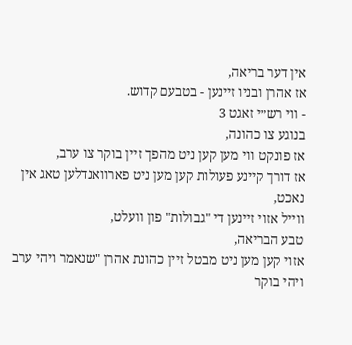אין דער בריאה,
אז אהרן ובניו זיינען - בטבעם קדוש.
- ווי רש״י זאגט 3
בנוגע צו כהונה,
אז פונקט ווי מען קען ניט מהפך זיין בוקר צו ערב,
אז דורך קיינע פעולות קען מען ניט פארוואנדלען טאג אין נאכט,
ווייל אזוי זיינען די "גבולות" פון וועלט,
טבע הבריאה,
אזוי קען מען ניט מבטל זיין כהונת אהרן "שנאמר ויהי ערב ויהי בוקר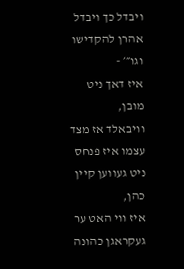ויבדל כך ויבדל אהרן להקדישו וגו״׳ -
איז דאך ניט מובן,
וויבאלד אז מצד עצמו איז פנחס ניט געווען קיין כהן,
איז ווי האט ער געקראגן כהונה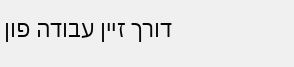דורך זיין עבודה פון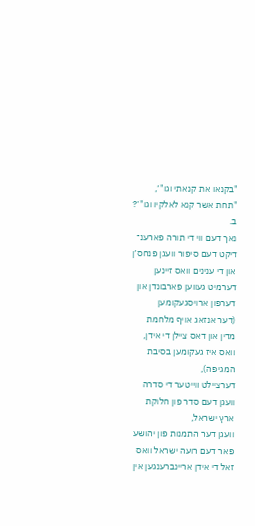"בקנאו את קנאתי וגו"׳,
"תחת אשר קנא לאלקיו וגו"׳?
ב.
נאך דעם ווי די תורה פארענ־ דיקט דעם סיפור וועגן פנחס׳ן און די ענינים וואס זיינען דערמיט געווען פארבונדן און דערפון ארויסגעקומען
(דער אנזאג אויף מלחמת מדין און דאס ציילן די אידן,
וואס איז געקומען בסיבת המגיפה),
דערציילט װײטער די סדרה וועגן דעם סדר פון חלוקת ארץ ישראל,
וועגן דער התמנות פון יהושע פאר דעם רועה ישראל וואס זאל די אידן אריינברענגען אין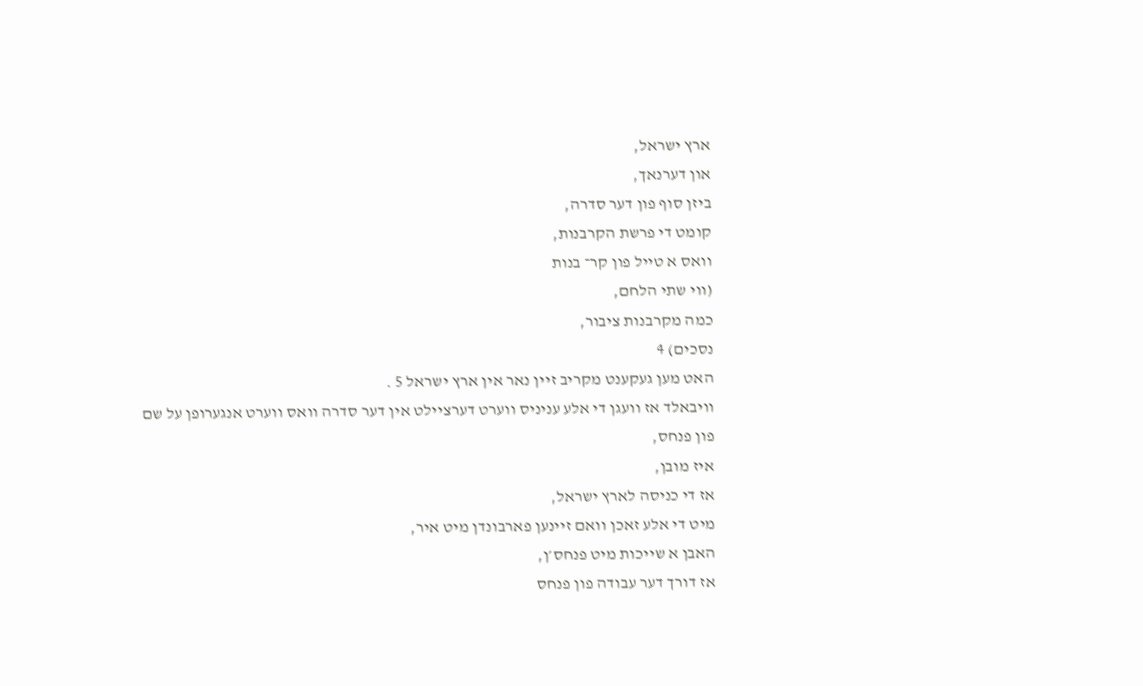ארץ ישראל,
און דערנאך,
ביזן סוף פון דער סדרה,
קומט די פרשת הקרבנות,
וואס א טייל פון קר־ בנות
(ווי שתי הלחם,
כמה מקרבנות ציבור,
נסכים) 4
האט מען געקענט מקריב זיין נאר אין ארץ ישראל 5 .
וויבאלד אז וועגן די אלע עניניס ווערט דערציילט אין דער סדרה וואס ווערט אנגערופן על שם פון פנחס,
איז מובן,
אז די כניסה לארץ ישראל,
מיט די אלע זאכן וואם זיינען פארבונדן מיט איר,
האבן א שייכות מיט פנחס׳ן,
אז דורך דער עבודה פון פנחס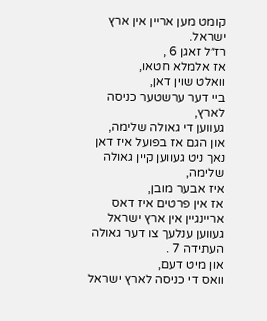קומט מען אריין אין ארץ ישראל.
רז״ל זאגן 6 ,
אז אלמלא חטאו,
וואלט שוין דאן,
ביי דער ערשטער כניסה לארץ,
געווען די גאולה שלימה,
און הגם אז בפועל איז דאן נאך ניט געווען קיין גאולה שלימה,
איז אבער מובן,
אז אין פרטים איז דאס אריינגיין אין ארץ ישראל געווען ענלעך צו דער גאולה העתידה 7 .
און מיט דעם,
וואס די כניסה לארץ ישראל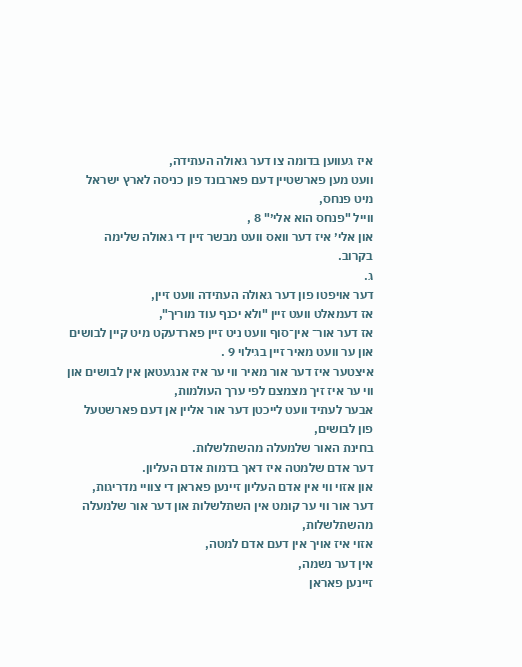איז געווען בדומה צו דער גאולה העתידה,
וועט מען פארשטיין דעם פארבונד פון כניסה לארץ ישראל מיט פנחס,
ווייל "פנחס הוא אלי׳" 8 ,
און אלי׳ איז דער וואס וועט מבשר זיין די גאולה שלימה בקרוב.
ג.
דער אויפטו פון דער גאולה העתידה וועט זיין,
אז דעמאלט וועט זיין "ולא יכנף עוד מוריך",
אז דער אור־ אין־סוף וועט ניט זיין פארדעקט מיט קיין לבושים און ער וועט מאיר זיין בגילוי 9 .
איצטער איז דער אור מאיר ווי ער איז אנגעטאן אין לבושים און ווי ער איז זיך מצמצם לפי ערך העולמות,
אבער לעתיד וועט לייכטן דער אור אליין אן דעם פארשטעל פון לבושים,
בחינת האור שלמעלה מהשתלשלות.
דער אדם שלמטה איז דאך בדמות אדם העליון.
און אזוי ווי אין אדם העליון זיינען פאראן די צוויי מדריגות,
דער אור ווי ער קומט אין השתלשלות און דער אור שלמעלה מהשתלשלות,
אזוי איז אויך אין דעם אדם למטה,
אין דער נשמה,
זיינען פאראן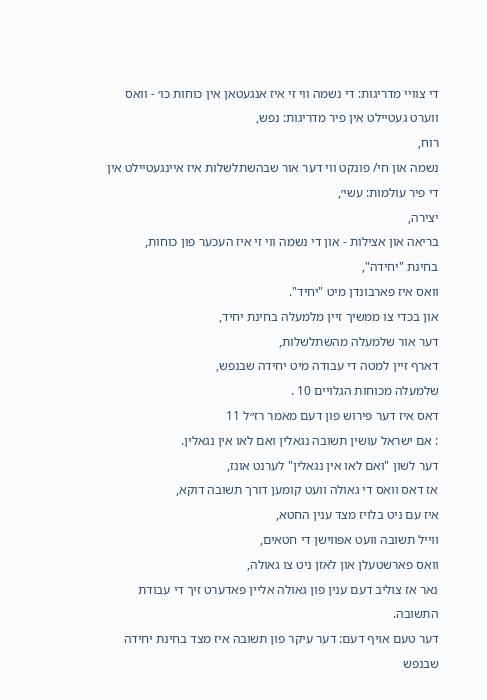די צוויי מדריגות: די נשמה ווי זי איז אנגעטאן אין כוחות כו׳ - וואס ווערט געטיילט אין פיר מדריגות: נפש,
רוח,
נשמה און חי/ פונקט ווי דער אור שבהשתלשלות איז איינגעטיילט אין די פיר עולמות: עשי׳,
יצירה,
בריאה און אצילות - און די נשמה ווי זי איז העכער פון כוחות,
בחינת "יחידה",
וואס איז פארבונדן מיט "יחיד".
און בכדי צו ממשיך זיין מלמעלה בחינת יחיד,
דער אור שלמעלה מהשתלשלות,
דארף זיין למטה די עבודה מיט יחידה שבנפש,
שלמעלה מכוחות הגלויים 10 .
דאס איז דער פירוש פון דעם מאמר רז״ל 11
: אם ישראל עושין תשובה נגאלין ואם לאו אין נגאלין.
דער לשון "ואם לאו אין נגאלין" לערנט אונז,
אז דאס וואס די גאולה וועט קומען דורך תשובה דוקא,
איז עם ניט בלויז מצד ענין החטא,
ווייל תשובה וועט אפווישן די חטאים,
וואס פארשטעלן און לאזן ניט צו גאולה,
נאר אז צוליב דעם ענין פון גאולה אליין פאדערט זיך די עבודת התשובה.
דער טעם אויף דעם: דער עיקר פון תשובה איז מצד בחינת יחידה שבנפש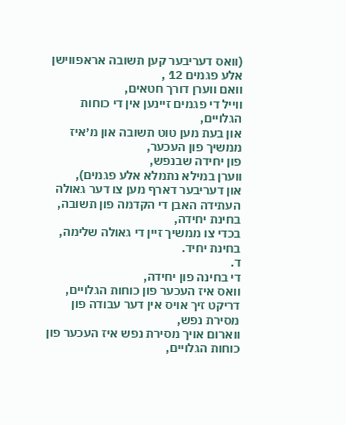(וואס דעריבער קען תשובה אראפווישן אלע פגמים 12 ,
וואם ווערן דורך חטאים,
ווייל די פגמים זיינען אין די כוחות הגלויים,
און בעת מען טוט תשובה און מ׳איז ממשיך פון העכער,
פון יחידה שבנפש,
ווערן במילא נתמלא אלע פגמים),
און דעריבער דארף מען צו דער גאולה העתידה האבן די הקדמה פון תשובה,
בחינת יחידה,
בכדי צו ממשיך זיין די גאולה שלימה,
בחינת יחיד.
ד.
די בחינה פון יחידה,
וואס איז העכער פון כוחות הגלויים,
דריקט זיך אויס אין דער עבודה פון מסירת נפש,
ווארום אויך מסירת נפש איז העכער פון כוחות הגלויים,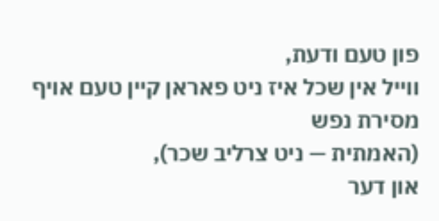פון טעם ודעת,
ווייל אין שכל איז ניט פאראן קיין טעם אויף מסירת נפש
(האמתית — ניט צרליב שכר),
און דער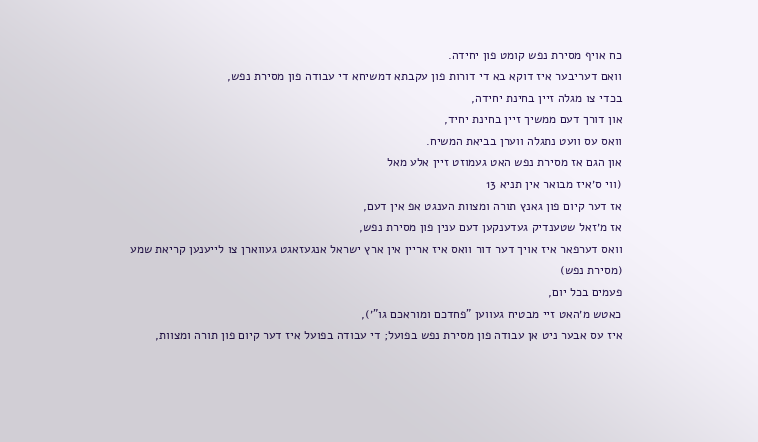כח אויף מסירת נפש קומט פון יחידה.
וואם דעריבער איז דוקא בא די דורות פון עקבתא דמשיחא די עבודה פון מסירת נפש,
בכדי צו מגלה זיין בחינת יחידה,
און דורך דעם ממשיך זיין בחינת יחיד,
וואס עס וועט נתגלה ווערן בביאת המשיח.
און הגם אז מסירת נפש האט געמוזט זיין אלע מאל
(ווי ס׳איז מבואר אין תניא 13
אז דער קיום פון גאנץ תורה ומצוות הענגט אפ אין דעם,
אז מ׳זאל שטענדיק געדענקען דעם ענין פון מסירת נפש,
וואס דערפאר איז אויך דער דור וואס איז אריין אין ארץ ישראל אנגעזאגט געווארן צו לייענען קריאת שמע
(מסירת נפש)
פעמים בכל יום,
כאטש מ׳האט זיי מבטיח געווען "פחדכם ומוראכם גו"׳),
איז עס אבער ניט אן עבודה פון מסירת נפש בפועל; די עבודה בפועל איז דער קיום פון תורה ומצוות,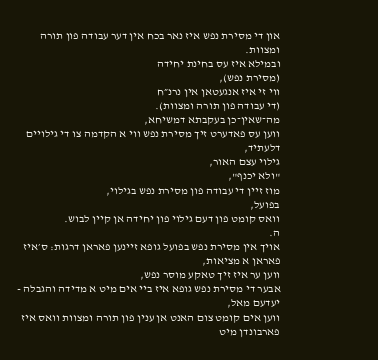און די מסירת נפש איז נאר בכח אין דער עבודה פון תורה ומצוות.
ובמילא איז עס בחינת יחידה
(מסירת נפש),
ווי זי איז אנגעטאן אין נרנ״ח
(די עבודה פון תורה ומצוות).
מה־שאין־כן בעקבתא דמשיחא,
ווען עס פאדערט זיך מסירת נפש ווי א הקדמה צו די גילויים דלעתיד,
גילוי עצם האור,
"ולא יכנף",
מוז זיין די עבודה פון מסירת נפש בגילוי,
בפועל,
וואס קומט פון דעם גילוי פון יחידה אן קיין לבוש.
ה.
אויך אין מסירת נפש בפועל גופא זיינען פאראן דרגות: ס׳איז פאראן א מציאות,
ווען ער איז זיך טאקע מוסר נפש,
אבער די מסירת נפש גופא איז ביי אים מיט א מדידה והגבלה - יעדעם מאל,
ווען אים קומט צום האנט אן ענין פון תורה ומצוות וואס איז פארבונדן מיט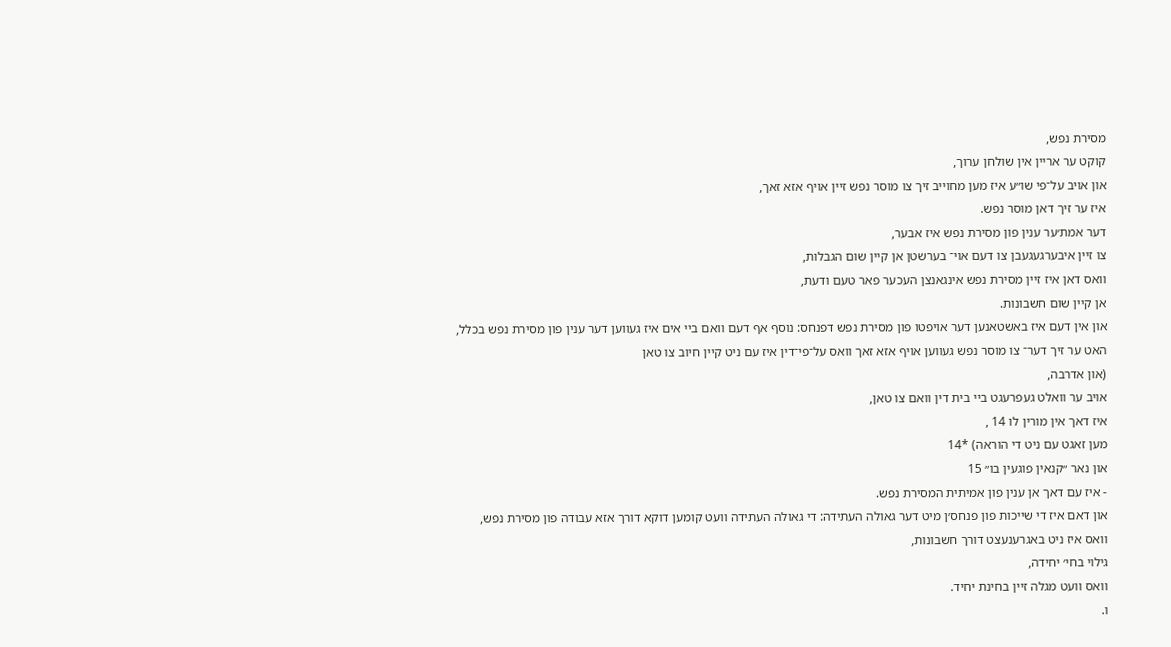מסירת נפש,
קוקט ער אריין אין שולחן ערוך,
און אויב על־פי שו״ע איז מען מחוייב זיך צו מוסר נפש זיין אויף אזא זאך,
איז ער זיך דאן מוסר נפש.
דער אמת׳ער ענין פון מסירת נפש איז אבער,
צו זיין איבערגעגעבן צו דעם אוי־ בערשטן אן קיין שום הגבלות,
וואס דאן איז זיין מסירת נפש אינגאנצן העכער פאר טעם ודעת,
אן קיין שום חשבונות.
און אין דעם איז באשטאנען דער אויפטו פון מסירת נפש דפנחס: נוסף אף דעם וואם ביי אים איז געווען דער ענין פון מסירת נפש בכלל,
האט ער זיך דער־ צו מוסר נפש געווען אויף אזא זאך וואס על־פי־דין איז עם ניט קיין חיוב צו טאן
(און אדרבה,
אויב ער וואלט געפרעגט ביי בית דין וואם צו טאן,
איז דאך אין מורין לו 14 ,
מען זאגט עם ניט די הוראה) *14
און נאר ״קנאין פוגעין בו״ 15
- איז עם דאך אן ענין פון אמיתית המסירת נפש.
און דאם איז די שייכות פון פנחס׳ן מיט דער גאולה העתידה: די גאולה העתידה וועט קומען דוקא דורך אזא עבודה פון מסירת נפש,
וואס איז ניט באגרענעצט דורך חשבונות,
גילוי בחי׳ יחידה,
וואס וועט מגלה זיין בחינת יחיד.
ו.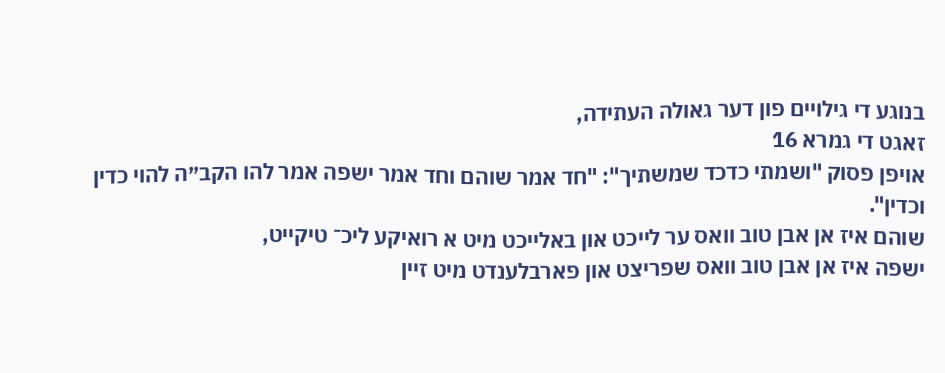בנוגע די גילויים פון דער גאולה העתידה,
זאגט די גמרא 16
אויפן פסוק "ושמתי כדכד שמשתיך": "חד אמר שוהם וחד אמר ישפה אמר להו הקב״ה להוי כדין וכדין".
שוהם איז אן אבן טוב וואס ער לייכט און באלייכט מיט א רואיקע ליכ־ טיקייט,
ישפה איז אן אבן טוב וואס שפריצט און פארבלענדט מיט זיין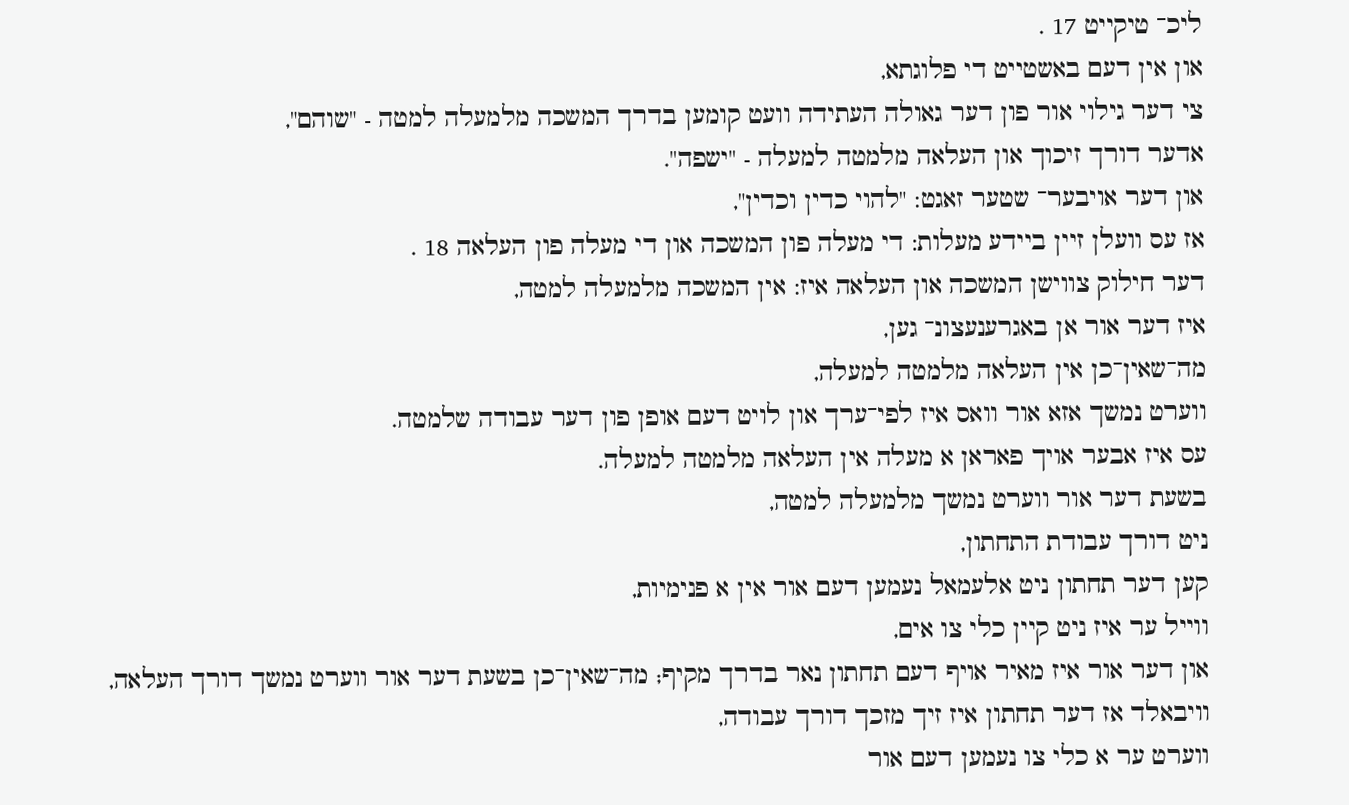ליכ־ טיקייט 17 .
און אין דעם באשטייט די פלוגתא,
צי דער גילוי אור פון דער גאולה העתידה וועט קומען בדרך המשכה מלמעלה למטה - "שוהם",
אדער דורך זיכוך און העלאה מלמטה למעלה - "ישפה".
און דער אויבער־ שטער זאגט: "להוי כדין וכדין",
אז עס וועלן זיין ביידע מעלות: די מעלה פון המשכה און די מעלה פון העלאה 18 .
דער חילוק צווישן המשכה און העלאה איז: אין המשכה מלמעלה למטה,
איז דער אור אן באגרענעצונ־ גען,
מה־שאין־כן אין העלאה מלמטה למעלה,
ווערט נמשך אזא אור וואס איז לפי־ערך און לויט דעם אופן פון דער עבודה שלמטה.
עס איז אבער אויך פאראן א מעלה אין העלאה מלמטה למעלה.
בשעת דער אור ווערט נמשך מלמעלה למטה,
ניט דורך עבודת התחתון,
קען דער תחתון ניט אלעמאל נעמען דעם אור אין א פנימיות,
ווייל ער איז ניט קיין כלי צו אים,
און דער אור איז מאיר אויף דעם תחתון נאר בדרך מקיף; מה־שאין־כן בשעת דער אור ווערט נמשך דורך העלאה,
וויבאלד אז דער תחתון איז זיך מזכך דורך עבודה,
ווערט ער א כלי צו נעמען דעם אור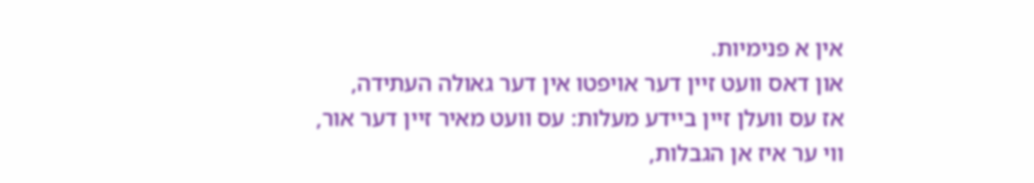אין א פנימיות.
און דאס וועט זיין דער אויפטו אין דער גאולה העתידה,
אז עס וועלן זיין ביידע מעלות: עס וועט מאיר זיין דער אור,
ווי ער איז אן הגבלות,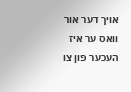אויך דער אור וואס ער איז העכער פון צו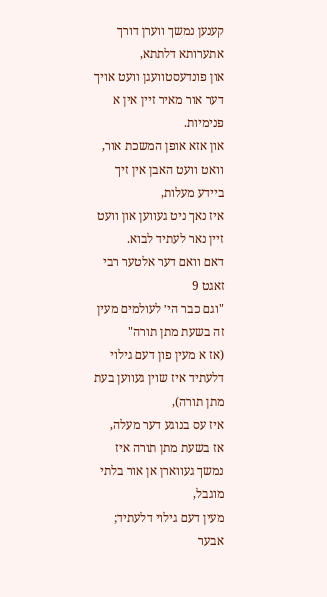קענען נמשך ווערן דורך אתערותא דלתתא,
און פונדעסטוועגן וועט אויך דער אור מאיר זיין אין א פנימיות.
און אזא אופן המשכת אור,
וואט וועט האבן אין זיך ביידע מעלות,
איז נאך ניט געווען און וועט זיין נאר לעתיד לבוא.
דאם וואם דער אלטער רבי זאגט 9
"וגם כבר הי׳ לעולמים מעין זה בשעת מתן תורה"
(אז א מעין פון דעם גילוי דלעתיד איז שוין געווען בעת מתן תורה),
איז עס בנוגע דער מעלה,
אז בשעת מתן תורה איז נמשך געווארן אן אור בלתי מוגבל,
מעין דעם גילוי דלעתיד; אבער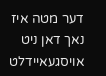דער מטה איז נאך דאן ניט אויסגעאיידלט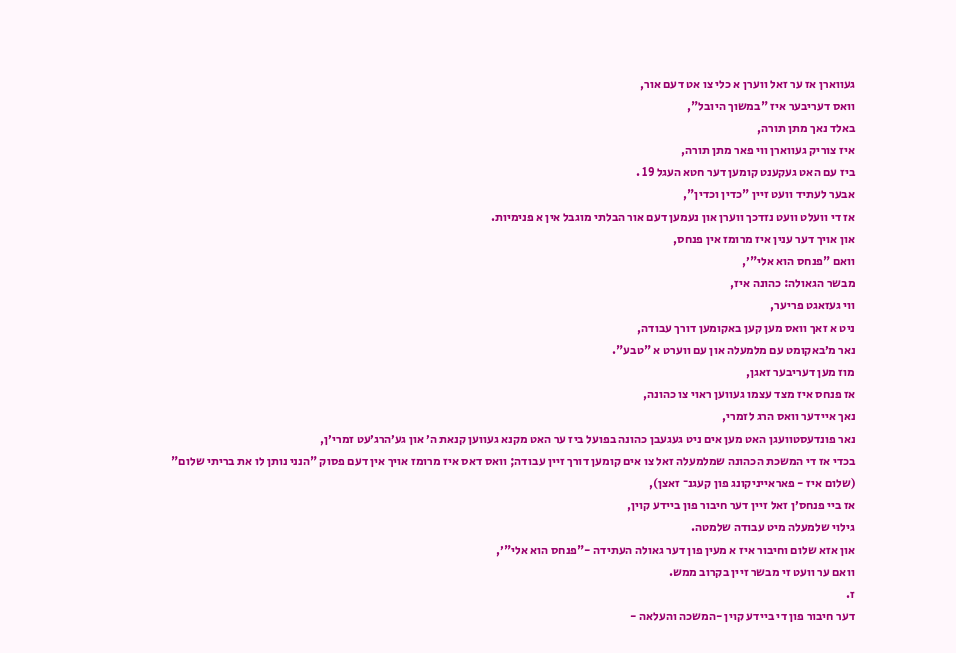געווארן אז ער זאל ווערן א כלי צו אט דעם אור,
וואס דעריבער איז "במשוך היובל",
באלד נאך מתן תורה,
איז צוריק געווארן ווי פאר מתן תורה,
ביז עם האט געקענט קומען דער חטא העגל 19 .
אבער לעתיד וועט זיין "כדין וכדין",
אז די וועלט וועט נזדכך ווערן און נעמען דעם אור הבלתי מוגבל אין א פנימיות.
און אויך דער ענין איז מרומז אין פנחס,
וואם "פנחס הוא אלי"׳,
מבשר הגאולה: כהונה איז,
ווי געזאגט פריער,
ניט א זאך וואס מען קען באקומען דורך עבודה,
נאר מ׳באקומט עם מלמעלה און עם ווערט א "טבע".
מוז מען דעריבער זאגן,
אז פנחס איז מצד עצמו געווען ראוי צו כהונה,
נאך איידער וואס הרג לזמרי,
נאר פונדעסטוועגן האט מען אים ניט געגעבן כהונה בפועל ביז ער האט מקנא געווען קנאת ה׳ און גע׳הרג׳עט זמרי׳ן,
בכדי אז די המשכת הכהונה שמלמעלה זאל צו אים קומען דורך זיין עבודה; וואס דאס איז מרומז אויך אין דעם פסוק "הנני נותן לו את בריתי שלום"
(שלום איז - פאראייניקונג פון קעגנ־ זאצן),
אז ביי פנחס׳ן זאל זיין דער חיבור פון ביידע קוין,
גילוי שלמעלה מיט עבודה שלמטה.
און אזא שלום וחיבור איז א מעין פון דער גאולה העתידה -"פנחס הוא אלי"׳,
וואם ער וועט זי מבשר זיין בקרוב ממש.
ז.
דער חיבור פון די ביידע קוין -המשכה והעלאה -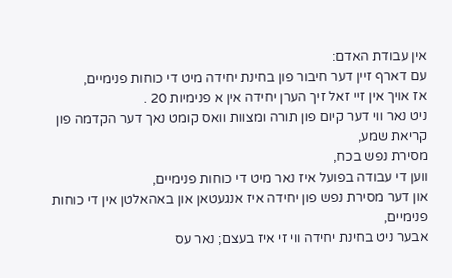אין עבודת האדם:
עם דארף זיין דער חיבור פון בחינת יחידה מיט די כוחות פנימיים,
אז אויך אין זיי זאל זיך הערן יחידה אין א פנימיות 20 .
ניט נאר ווי דער קיום פון תורה ומצוות וואס קומט נאך דער הקדמה פון קריאת שמע,
מסירת נפש בכח,
ווען די עבודה בפועל איז נאר מיט די כוחות פנימיים,
און דער מסירת נפש פון יחידה איז אנגעטאן און באהאלטן אין די כוחות פנימיים,
אבער ניט בחינת יחידה ווי זי איז בעצם; נאר עס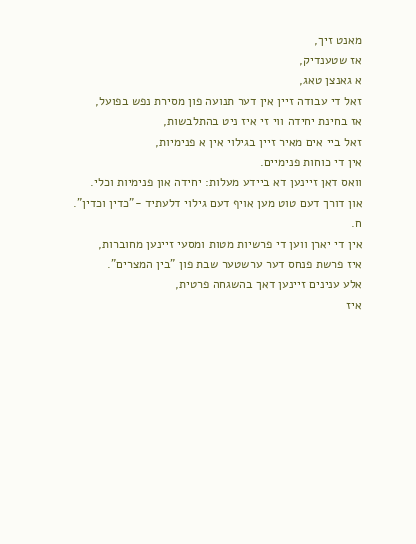מאנט זיך,
אז שטענדיק,
א גאנצן טאג,
זאל די עבודה זיין אין דער תנועה פון מסירת נפש בפועל,
אז בחינת יחידה ווי זי איז ניט בהתלבשות,
זאל ביי אים מאיר זיין בגילוי אין א פנימיות,
אין די כוחות פנימיים.
וואס דאן זיינען דא ביידע מעלות: יחידה און פנימיות וכלי.
און דורך דעם טוט מען אויף דעם גילוי דלעתיד -"כדין וכדין".
ח.
אין די יארן ווען די פרשיות מטות ומסעי זיינען מחוברות,
איז פרשת פנחס דער ערשטער שבת פון "בין המצרים".
אלע ענינים זיינען דאך בהשגחה פרטית,
איז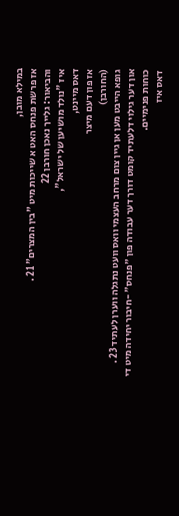במילא מובן,
אז פרשת פנחס האט א שייכות מיט "בין המצרים" 21 .
והביאור: גלייך נאכן חורבן 22
איז "נולד מושיען של ישראל",
דאס מיינט,
אז פון דעם מיצר
(החורבן)
גופא הייבט מען אן גיין צום מרחב העצמי וואס וועט נתגלה ווערן לעתיד 23 .
און דער גילוי דלעתיד קומט דורך דער עבודה פון ״פנחס״ -חיבור יחידה מיט די כוחות פנימיים.
דאס איז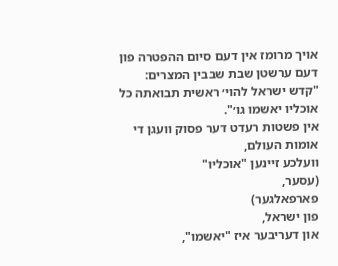אויך מרומז אין דעם סיום ההפטרה פון דעם ערשטן שבת שבבין המצרים: "קדש ישראל להוי׳ ראשית תבואתה כל אוכליו יאשמו גו׳".
אין פשטות רעדט דער פסוק וועגן די אומות העולם,
וועלכע זיינען "אוכליו"
(עסער,
פארפאלגער)
פון ישראל,
און דעריבער איז "יאשמו",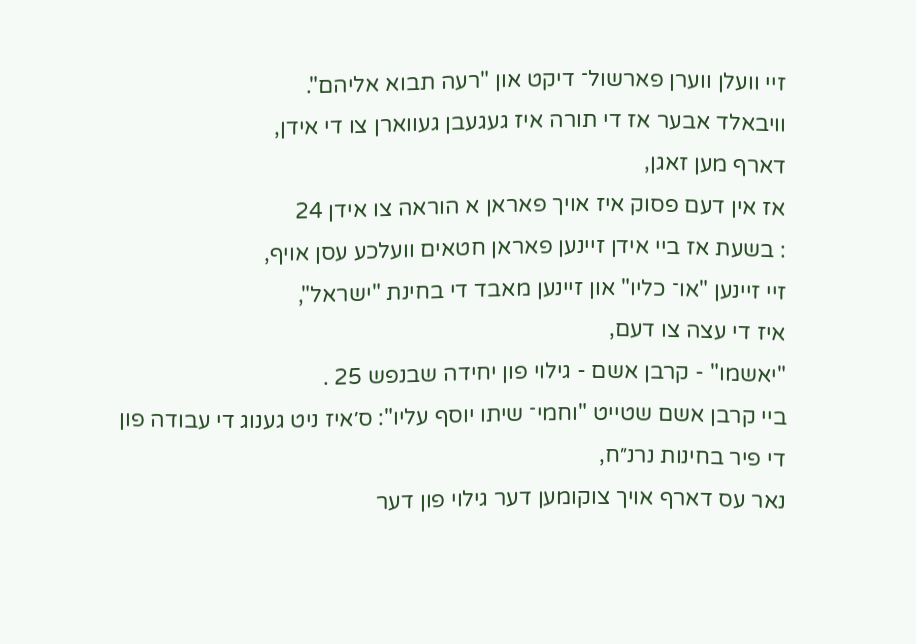זיי וועלן ווערן פארשול־ דיקט און "רעה תבוא אליהם".
וויבאלד אבער אז די תורה איז געגעבן געווארן צו די אידן,
דארף מען זאגן,
אז אין דעם פסוק איז אויך פאראן א הוראה צו אידן 24
: בשעת אז ביי אידן זיינען פאראן חטאים וועלכע עסן אויף,
זיי זיינען "או־ כליו" און זיינען מאבד די בחינת "ישראל",
איז די עצה צו דעם,
"יאשמו" - קרבן אשם - גילוי פון יחידה שבנפש 25 .
ביי קרבן אשם שטייט "וחמי־ שיתו יוסף עליו": ס׳איז ניט גענוג די עבודה פון די פיר בחינות נרנ״ח,
נאר עס דארף אויך צוקומען דער גילוי פון דער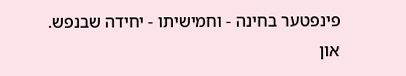פינפטער בחינה - וחמישיתו - יחידה שבנפש.
און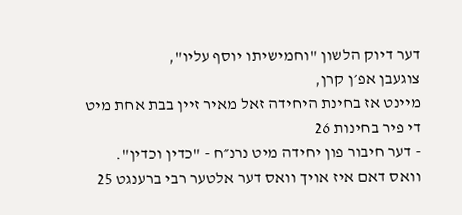דער דיוק הלשון "וחמישיתו יוסף עליו",
צוגעבן אפ׳ן קרן,
מיינט אז בחינת היחידה זאל מאיר זיין בבת אחת מיט די פיר בחינות 26
- דער חיבור פון יחידה מיט נרנ״ח - "כדין וכדין".
וואס דאם איז אויך וואס דער אלטער רבי ברענגט 25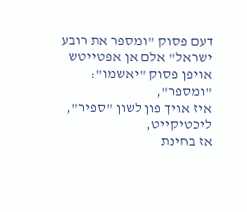דעם פסוק "ומספר את רובע ישראל" אלם אן אפטייטש אויפן פסוק "יאשמו": "ומספר",
איז אויך פון לשון "ספיר",
ליכטיקייט,
אז בחינת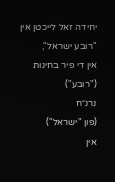יחידה זאל לייכטן אין "רובע ישראל",
אין די פיר בחינות
("רובע")
נרנ״ח
(פון "ישראל")
אין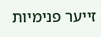זייער פנימיות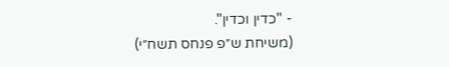- "כדין וכדין".
(משיחת ש״פ פנחס תשח״י)